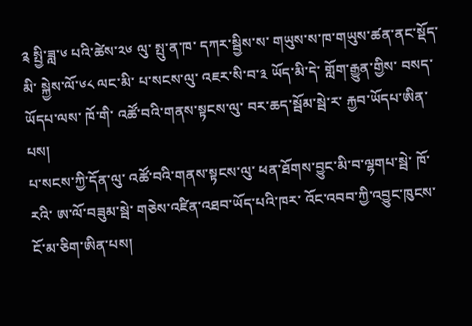༉ སྤྱི་ཟླ་༦ པའི་ཚེས་༢༦ ལུ་ སྤུ་ན་ཁ་ དཀར་སྦྱིས་ས་ གཡུས་ས་ཁ་གཡུས་ཚན་ནང་སྡོད་མི་ སྐྱེས་ལོ་༦༨ ལང་མི་ པ་སངས་ལུ་ འཇར་སི་བ་༣ ཡོད་མི་དེ་ གློག་རྒྱུན་གྱིས་ བསད་ཡོདཔ་ལས་ ཁོ་གི་ འཚོ་བའི་གནས་སྟངས་ལུ་ བར་ཆད་སྦོམ་སྦེ་ར་ རྐྱབ་ཡོདཔ་ཨིན་པས།
པ་སངས་ཀྱི་དོན་ལུ་ འཚོ་བའི་གནས་སྟངས་ལུ་ ཕན་ཐོགས་བྱུང་མི་བ་ལྷགཔ་སྦེ་ ཁོ་རའི་ ཨ་ལོ་བཟུམ་སྦེ་ གཅེས་འཛིན་འཐབ་ཡོད་པའི་ཁར་ འོང་འབབ་ཀྱི་འབྱུང་ཁུངས་ ངོ་མ་ཅིག་ཨིན་པས།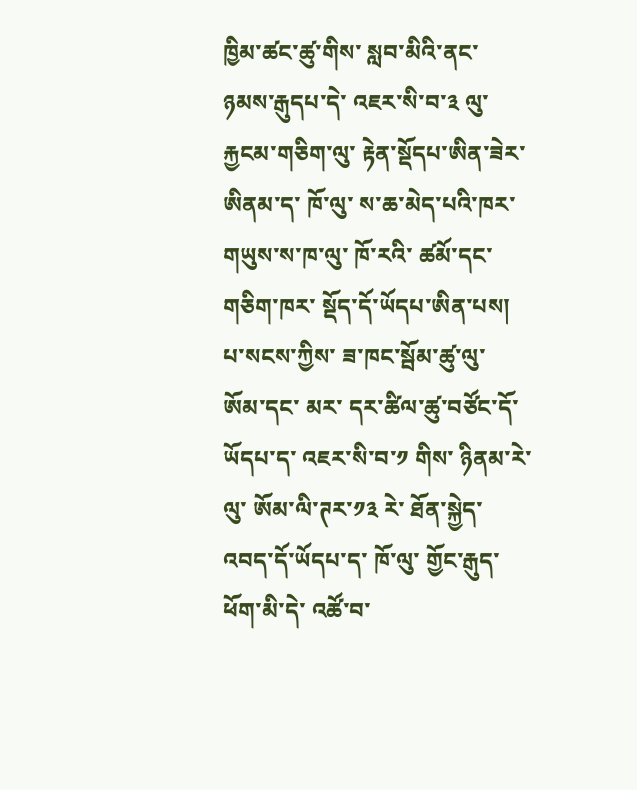ཁྱིམ་ཚང་ཚུ་གིས་ སླབ་མིའི་ནང་ ཉམས་རྒུདཔ་དེ་ འཇར་སི་བ་༣ ལུ་རྐྱངམ་གཅིག་ལུ་ རྟེན་སྡོདཔ་ཨིན་ཟེར་ཨིནམ་ད་ ཁོ་ལུ་ ས་ཆ་མེད་པའི་ཁར་ གཡུས་ས་ཁ་ལུ་ ཁོ་རའི་ ཚམོ་དང་གཅིག་ཁར་ སྡོད་དོ་ཡོདཔ་ཨིན་པས།
པ་སངས་ཀྱིས་ ཟ་ཁང་སྦོམ་ཚུ་ལུ་ ཨོམ་དང་ མར་ དར་ཚིལ་ཚུ་བཙོང་དོ་ཡོདཔ་ད་ འཇར་སི་བ་༡ གིས་ ཉིནམ་རེ་ལུ་ ཨོམ་ལི་ཊར་༡༣ རེ་ ཐོན་སྐྱེད་འབད་དོ་ཡོདཔ་ད་ ཁོ་ལུ་ གྱོང་རྒུད་ཕོག་མི་དེ་ འཚོ་བ་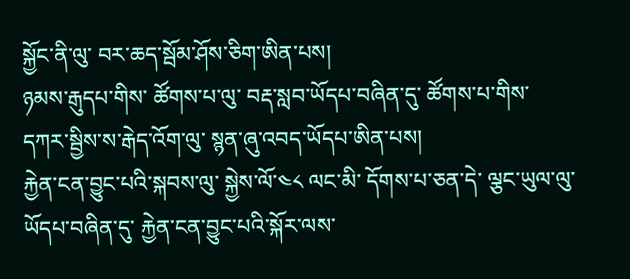སྐྱོང་ནི་ལུ་ བར་ཆད་སྦོམ་ཤོས་ཅིག་ཨིན་པས།
ཉམས་རྒུདཔ་གིས་ ཚོགས་པ་ལུ་ བརྡ་སླབ་ཡོདཔ་བཞིན་དུ་ ཚོགས་པ་གིས་ དཀར་སྦྱིས་ས་རྒེད་འོག་ལུ་ སྙན་ཞུ་འབད་ཡོདཔ་ཨིན་པས།
རྐྱེན་ངན་བྱུང་པའི་སྐབས་ལུ་ སྐྱེས་ལོ་༤༨ ལང་མི་ དོགས་པ་ཅན་དེ་ ལྕང་ཡུལ་ལུ་ཡོདཔ་བཞིན་དུ་ རྐྱེན་ངན་བྱུང་པའི་སྐོར་ལས་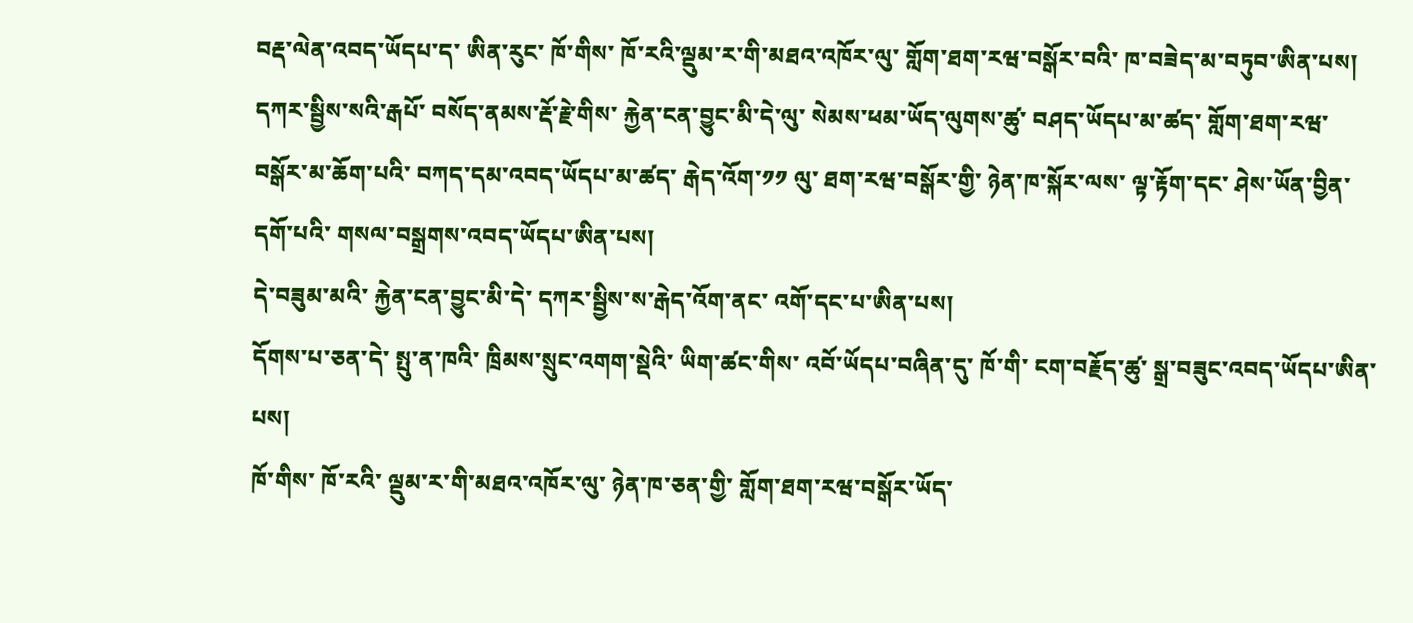བརྡ་ལེན་འབད་ཡོདཔ་ད་ ཨིན་རུང་ ཁོ་གིས་ ཁོ་རའི་ལྡུམ་ར་གི་མཐའ་འཁོར་ལུ་ གློག་ཐག་རཝ་བསྒོར་བའི་ ཁ་བཟེད་མ་བཏུབ་ཨིན་པས།
དཀར་སྦྱིས་སའི་རྒཔོ་ བསོད་ནམས་རྡོ་རྗེ་གིས་ རྐྱེན་ངན་བྱུང་མི་དེ་ལུ་ སེམས་ཕམ་ཡོད་ལུགས་ཚུ་ བཤད་ཡོདཔ་མ་ཚད་ གློག་ཐག་རཝ་བསྒོར་མ་ཆོག་པའི་ བཀད་དམ་འབད་ཡོདཔ་མ་ཚད་ རྒེད་འོག་༡༡ ལུ་ ཐག་རཝ་བསྒོར་གྱི་ ཉེན་ཁ་སྐོར་ལས་ ལྟ་རྟོག་དང་ ཤེས་ཡོན་བྱིན་དགོ་པའི་ གསལ་བསྒྲགས་འབད་ཡོདཔ་ཨིན་པས།
དེ་བཟུམ་མའི་ རྐྱེན་ངན་བྱུང་མི་དེ་ དཀར་སྦྱིས་ས་རྒེད་འོག་ནང་ འགོ་དང་པ་ཨིན་པས།
དོགས་པ་ཅན་དེ་ སྤུ་ན་ཁའི་ ཁྲིམས་སྲུང་འགག་སྡེའི་ ཡིག་ཚང་གིས་ འབོ་ཡོདཔ་བཞིན་དུ་ ཁོ་གི་ ངག་བརྗོད་ཚུ་ སྒྲ་བཟུང་འབད་ཡོདཔ་ཨིན་པས།
ཁོ་གིས་ ཁོ་རའི་ ལྡུམ་ར་གི་མཐའ་འཁོར་ལུ་ ཉེན་ཁ་ཅན་གྱི་ གློག་ཐག་རཝ་བསྒོར་ཡོད་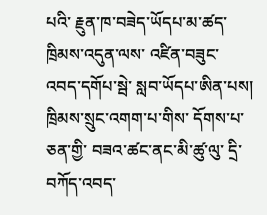པའི་ རྗུན་ཁ་བཟེད་ཡོདཔ་མ་ཚད་ ཁྲིམས་འདུན་ལས་ འཛིན་བཟུང་འབད་དགོཔ་སྦེ་ སླབ་ཡོདཔ་ཨིན་པས།
ཁྲིམས་སྲུང་འགག་པ་གིས་ དོགས་པ་ཅན་གྱི་ བཟའ་ཚང་ནང་མི་ཚུ་ལུ་ དྲི་བཀོད་འབད་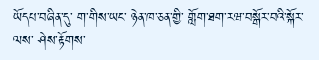ཡོདཔ་བཞིན་དུ་ ག་གིས་ཡང་ ཉེན་ཁ་ཅན་གྱི་ གློག་ཐག་རཝ་བསྒོར་བའི་སྐོར་ལས་ ཤེས་རྟོགས་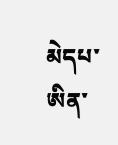མེདཔ་ཨིན་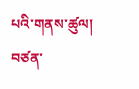པའི་གནས་ཚུལ།
བཙན་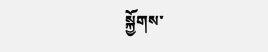སྐྱོགས་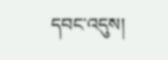དབང་འདུས།